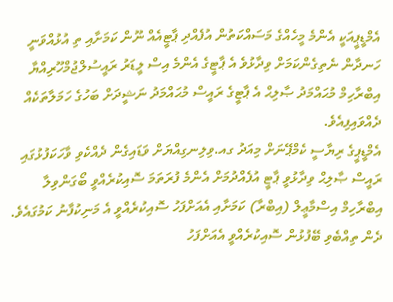އެމްޑީޕީއަކީ އެންމެ މީހެއްގެ މަސައްކަތުން އުފެއްދި ޕާޓީއެއް ނޫން ކަމަށާއި ތި އުޅުއްވަނީ ހަނދާން ނެތިގެންކަމަށް ވިދާޅުވެ އެ ޕާޓީގެ އެންމެ އިސް ލީޑަރު ރައީސުލްޖުމްހޫރިއްޔާ އިބްރާހިމް މުޙައްމަދު ޞާލިޙް އެ ޕާޓީގެ ރައީސް މުޙައްމަދު ނަޝީދަށް ބަހުގެ ހަމަލާތަކެއް ދެއްވައިފިއެވެ.
އެމްޑީޕީގެ ރިޔާސީ ކެމްޕޭނަށް މިއަދު ގއ.ވިލިނގިއްޔަށް ވަޑައިގެން ދެއްކެވި ވާހަކަފުޅުގައި ރައީސް ޞާލިޙް ވިދާޅުވީ ޕާޓީ އުފެއްދުމަށް އެންމެ ފުރަތަމަ ސޮއިކުރެއްވީ ބޯގަންވިލާ އިބްރާހިމް އިސްމާޢީލް (އިބްރާ) ކަމަށާއި އެއަށްފަހު ސޮއިކުރެއްވީ އެ މަނިކުފާނު ކަމުގައެވެ. ދެން ތިއްބެވި ބޭފުޅުން ސޮއިކުރެއްވީ އެއަށްފަހު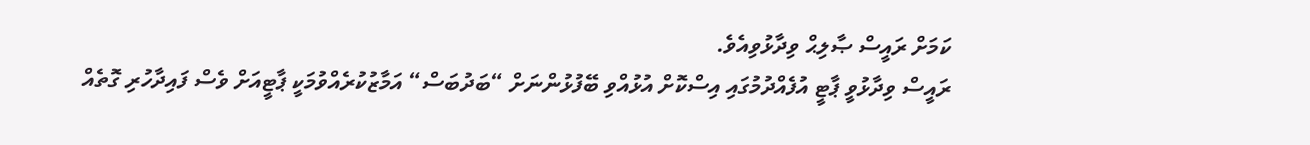ކަމަށް ރައީސް ޞާލިޙް ވިދާޅުވިއެވެ.
ރައީސް ވިދާޅުވީ ޕާޓީ އުފެއްދުމުގައި އިސްކޮށް އުޅުއްވި ބޭފުޅުންނަށް “ބަދުބަސް“ އަމާޒުކުރެއްވުމަކީ ޕާޓީއަށް ވެސް ފައިދާހުރި ގޮތެއް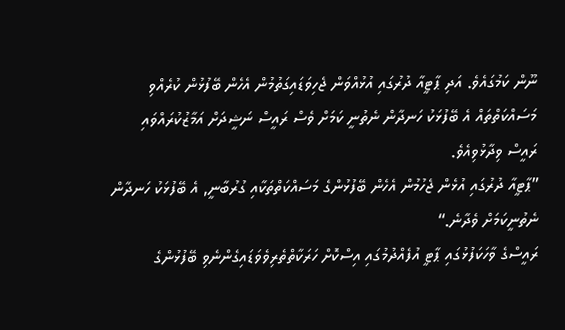ނޫން ކަމުގައެވެ. އަދި ޕާޓީއާ ދުރުގައި އުޅުއްވަން ޖެހިވަޑައިގަތުމުން އެހެން ބޭފުޅުން ކުރެއްވި މަސައްކަތްތައް އެ ބޭފުޅަކު ހަނދާން ނެތުނީ ކަމަށް ވެސް ރައީސް ނަޝީދަށް އަމާޒުކުރައްވައި ރައީސް ވިދާޅުވިއެވެ.
”ޕާޓީއާ ދުރުގައި އުޅެން ޖެހުމުން އެހެން ބޭފުޅުންގެ މަސައްކަތްތަކާއި ގުރުބާނީ, އެ ބޭފުޅަކު ހަނދާން ނެތުނީކަމަށް ވެދާނެ.“
ރައީސްގެ ވާހަކަފުޅުގައި ޕާޓީ އުފެއްދުމުގައި އިސްކޮށް ހަރަކާތްތެރިވެވަޑައިގެންނެވި ބޭފުޅުންގެ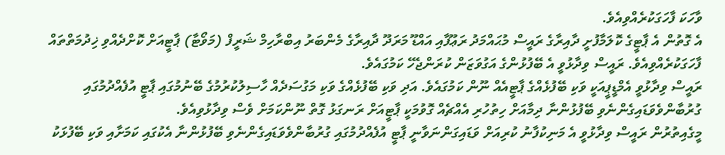ވާހަކަ ފާހަގަކުރެއްވިއެވެ.
އެ ގޮތުން އެ ޕާޓީގެ ކޮލަމާފުށީ ދާއިރާގެ ރައީސް މުޙައްމަދު ރަޢޫފާއި އައްޑޫ މަރަދޫ ދާއިރާގެ މެންބަރު އިބްރާހިމް ޝަރީފް (މަވޯޓާ) ޕާޓީއަށް ކޮށްދެއްވި ޚިދުމަތްތައް ފާހަގަކުރެއްވިއެވެ. ރައީސް ވިދާޅުވީ އެ ބޭފުޅުންގެ އަގުވަޒަން ކުރަންޖެހޭ ކަމުގައެވެ.
ރައީސް ވިދާޅުވީ އެމްޑީޕީއަކީ ވަކި ބޭފުޅެއްގެ ޕާޓީއެއް ނޫން ކަމުގައެވެ. އަދި ވަކި ބޭފުޅެއްގެ ވަކި މަގުސަދެއް ހާސިލުކުރުމުގެ ބޭނުމުގައި ޕާޓީ އުފެއްދުމުގައި ގުރުބާންވެވަޑައިގެންނެވި ބޭފުޅުންނާ ދިމާއަށް ހިތުހުރި އެއްޗެއް ގޮވުމަކީ ޕާޓީއަށް ރަނގަޅު ގޮތް ނޫންކަމަށް ވެސް ވިދާޅުވިއެވެ.
މީގެއިތުރުން ރައީސް ވިދާޅުވީ އެ މަނިކުފާނު ކުރިއަށް ވަޑައިގަންނަވާނީ ޕާޓީ އުފެއްދުމުގައި ގުރުބާންވެވަޑައިގެންނެވި ބޭފުޅުންނާ އެކުގައި ކަމަށާއި ވަކި ބޭފުޅަކު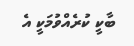ބާކީ ކުރެއްވުމަކީ އެ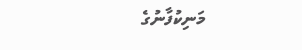މަނިކުފާނުގެ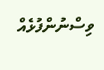ވިސްނުންފުޅެއް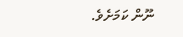ނޫން ކަމަށެވެ.